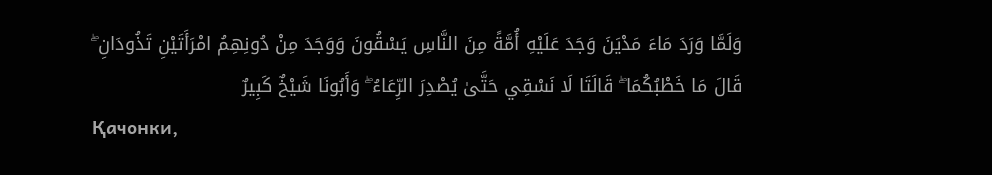وَلَمَّا وَرَدَ مَاءَ مَدْيَنَ وَجَدَ عَلَيْهِ أُمَّةً مِنَ النَّاسِ يَسْقُونَ وَوَجَدَ مِنْ دُونِهِمُ امْرَأَتَيْنِ تَذُودَانِ ۖ قَالَ مَا خَطْبُكُمَا ۖ قَالَتَا لَا نَسْقِي حَتَّىٰ يُصْدِرَ الرِّعَاءُ ۖ وَأَبُونَا شَيْخٌ كَبِيرٌ
Қачонки,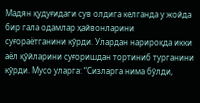Мадян қудуғидаги сув олдига келганда у жойда бир гала одамлар ҳайвонларини суғораётганини кўрди. Улардан нарироқда икки аёл қўйларини суғоришдан тортиниб турганини кўрди. Мусо уларга: “Сизларга нима бўлди,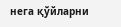нега қўйларни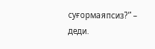суғормаяпсиз?” – деди.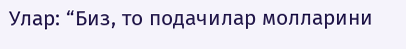Улар: “Биз, то подачилар молларини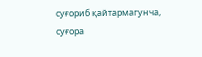суғориб қайтармагунча, суғора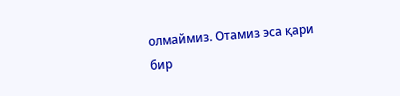олмаймиз. Отамиз эса қари бир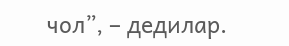чол”, – дедилар.